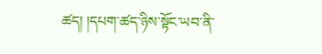ཚད། །དཔག་ཚད་ཉིས་སྟོང་ཡབ་ནི་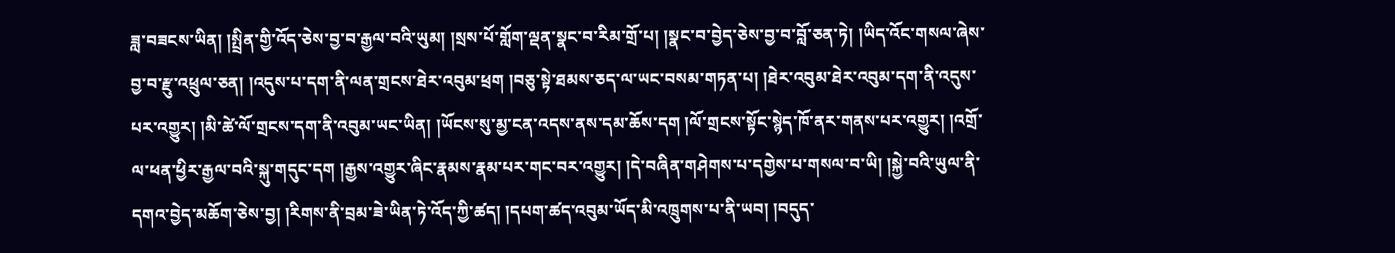ཟླ་བཟངས་ཡིན། །སྤྲིན་གྱི་འོད་ཅེས་བྱ་བ་རྒྱལ་བའི་ཡུམ། །སྲས་པོ་གློག་ལྡན་སྣང་བ་རིམ་གྲོ་པ། །སྣང་བ་བྱེད་ཅེས་བྱ་བ་བློ་ཅན་ཏེ། །ཡིད་འོང་གསལ་ཞེས་བྱ་བ་རྫུ་འཕྲུལ་ཅན། །འདུས་པ་དག་ནི་ལན་གྲངས་ཐེར་འབུམ་ཕྲག །བཅུ་སྟེ་ཐམས་ཅད་ལ་ཡང་བསམ་གཏན་པ། །ཐེར་འབུམ་ཐེར་འབུམ་དག་ནི་འདུས་པར་འགྱུར། །མི་ཚེ་ལོ་གྲངས་དག་ནི་འབུམ་ཡང་ཡིན། །ཡོངས་སུ་མྱ་ངན་འདས་ནས་དམ་ཆོས་དག །ལོ་གྲངས་སྟོང་སྙེད་ཁོ་ནར་གནས་པར་འགྱུར། །འགྲོ་ལ་ཕན་ཕྱིར་རྒྱལ་བའི་སྐུ་གདུང་དག །རྒྱས་འགྱུར་ཞིང་རྣམས་རྣམ་པར་གང་བར་འགྱུར། །དེ་བཞིན་གཤེགས་པ་དགྱེས་པ་གསལ་བ་ཡི། །སྐྱེ་བའི་ཡུལ་ནི་དགའ་བྱེད་མཆོག་ཅེས་བྱ། །རིགས་ནི་བྲམ་ཟེ་ཡིན་ཏེ་འོད་ཀྱི་ཚད། །དཔག་ཚད་འབུམ་ཡོད་མི་འཁྲུགས་པ་ནི་ཡབ། །བདུད་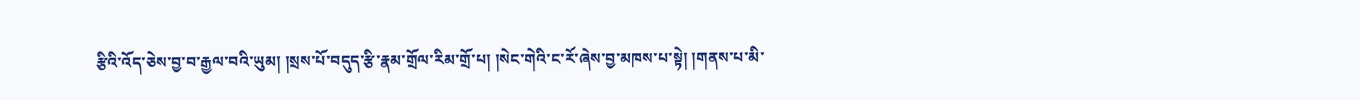རྩིའི་འོད་ཅེས་བྱ་བ་རྒྱལ་བའི་ཡུམ། །སྲས་པོ་བདུད་རྩི་རྣམ་གྲོལ་རིམ་གྲོ་པ། །སེང་གེའི་ང་རོ་ཞེས་བྱ་མཁས་པ་སྟེ། །གནས་པ་མི་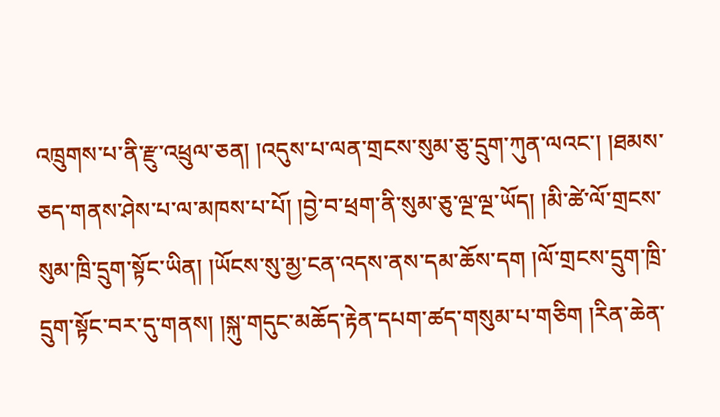འཁྲུགས་པ་ནི་རྫུ་འཕྲུལ་ཅན། །འདུས་པ་ལན་གྲངས་སུམ་ཅུ་དྲུག་ཀུན་ལའང་། །ཐམས་ཅད་གནས་ཤེས་པ་ལ་མཁས་པ་པོ། །བྱེ་བ་ཕྲག་ནི་སུམ་ཅུ་ལྔ་ལྔ་ཡོད། །མི་ཚེ་ལོ་གྲངས་སུམ་ཁྲི་དྲུག་སྟོང་ཡིན། །ཡོངས་སུ་མྱ་ངན་འདས་ནས་དམ་ཆོས་དག །ལོ་གྲངས་དྲུག་ཁྲི་དྲུག་སྟོང་བར་དུ་གནས། །སྐུ་གདུང་མཆོད་རྟེན་དཔག་ཚད་གསུམ་པ་གཅིག །རིན་ཆེན་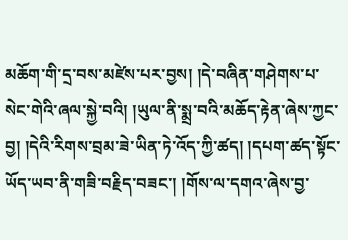མཆོག་གི་དྲ་བས་མཛེས་པར་བྱས། །དེ་བཞིན་གཤེགས་པ་སེང་གེའི་ཞལ་སྐྱེ་བའི། །ཡུལ་ནི་སྨྲ་བའི་མཆོད་རྟེན་ཞེས་ཀྱང་བྱ། །དེའི་རིགས་བྲམ་ཟེ་ཡིན་ཏེ་འོད་ཀྱི་ཚད། །དཔག་ཚད་སྟོང་ཡོད་ཡབ་ནི་གཟི་བརྗིད་བཟང་། །གོས་ལ་དགའ་ཞེས་བྱ་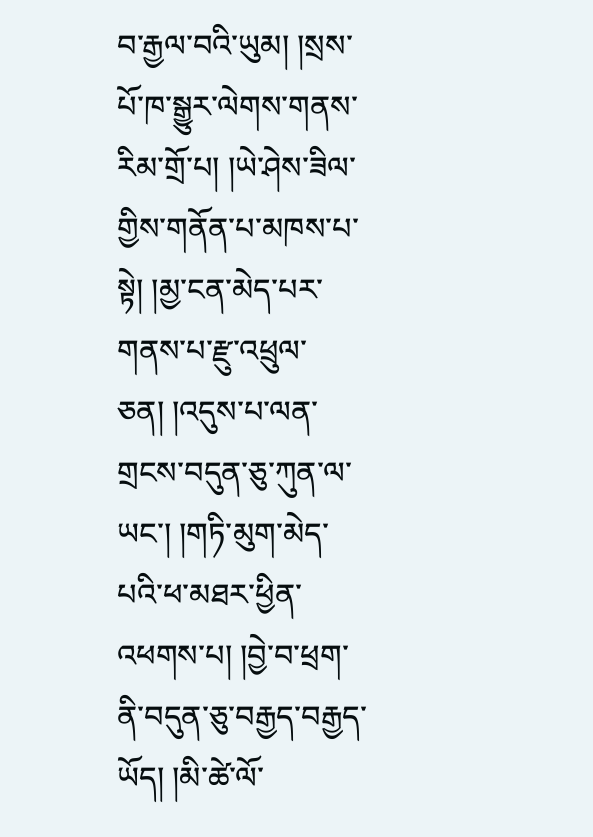བ་རྒྱལ་བའི་ཡུམ། །སྲས་པོ་ཁ་སྒྱུར་ལེགས་གནས་རིམ་གྲོ་པ། །ཡེ་ཤེས་ཟིལ་གྱིས་གནོན་པ་མཁས་པ་སྟེ། །མྱ་ངན་མེད་པར་གནས་པ་རྫུ་འཕྲུལ་ཅན། །འདུས་པ་ལན་གྲངས་བདུན་ཅུ་ཀུན་ལ་ཡང་། །གཏི་མུག་མེད་པའི་ཕ་མཐར་ཕྱིན་འཕགས་པ། །བྱེ་བ་ཕྲག་ནི་བདུན་ཅུ་བརྒྱད་བརྒྱད་ཡོད། །མི་ཚེ་ལོ་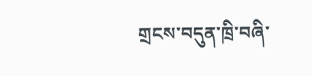གྲངས་བདུན་ཁྲི་བཞི་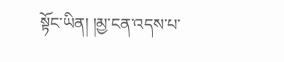སྟོང་ཡིན། །མྱ་ངན་འདས་པ་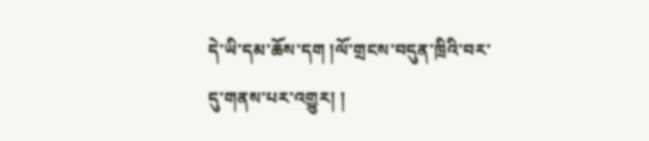དེ་ཡི་དམ་ཆོས་དག །ལོ་གྲངས་བདུན་ཁྲིའི་བར་དུ་གནས་པར་འགྱུར། །